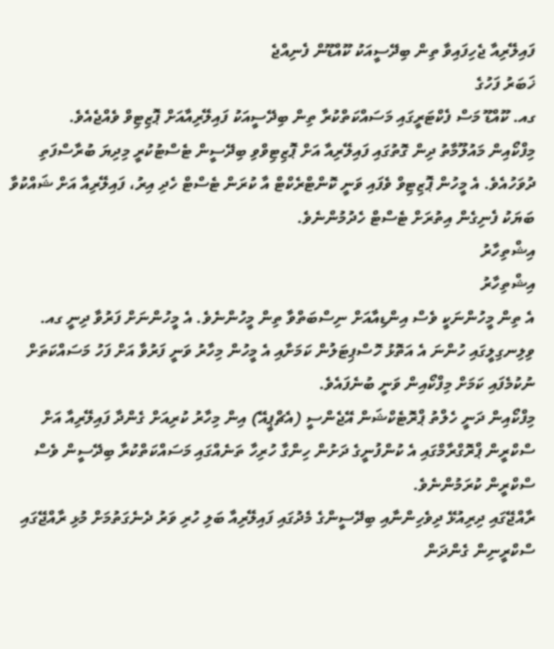ފައިލޭރިއާ ޖެހިފައިވާ ތިން ބިދޭސީއަކު ކޫއްޑޫން ފެނިއްޖެ
ޚަބަރު ފަހުގެ
ގއ. ކޫއްޑޫ މަސް ފެކްޓަރީގައި މަސައްކަތްކުރާ ތިން ބިދޭސީއަކު ފައިލޭރިއާއަށް ޕޮޒިޓިވް ވެއްޖެއެވެ.
މިފްކޯއިން މައުލޫމާތު ދިން ގޮތުގައި ފައިލޭރިއާ އަށް ޕޮޒިޓިވްވި ބިދޭސީން ޓެސްޓުކުރީ މިދިޔަ ބުރާސްފަތި ދުވަހުއެވެ. އެ މީހުން ޕޮޒިޓިވް ވެފައި ވަނީ ކޮންޓްރެކްޓް އާ ކުރަން ޓެސްޓް ހެދި އިރު، ފައިލޭރިއާ އަށް ޝައްކުވާ ބަޔަކު ފެނިގެން އިތުރަށް ޓެސްޓް ހެދުމުންނެވެ.
އިޝްތިހާރު
އިޝްތިހާރު
އެ ތިން މީހުންނަކީ ވެސް އިންޑިއާއަށް ނިސްބަތްވާ ތިން މީހުންނެވެ. އެ މީހުންނަށް ފަރުވާ ދިނީ ގއ. ވިލިނގިލީގައި ހުންނަ އެ އަތޮޅު ހޮސްޕިޓަލުން ކަމަށާއި އެ މީހުން މިހާރު ވަނީ ފަރުވާ އަށް ފަހު މަސައްކަތަށް ނުކުމެފައި ކަމަށް މިފްކޯއިން ވަނީ ބުނެފައެވެ.
މިފްކޯއިން ދަނީ ހެލްތު ޕްރޮޓެކްޝަން އޭޖެންސީ (އެޗްޕީއޭ) އިން މިހާރު ކުރިއަށް ގެންދާ ފައިލޭރިއާ އަށް ސްކްރީން ޕްރޮގްރާމްގައި އެ ކުންފުނީގެ ދަށުން ހިންގާ ހުރިހާ ތަނެއްގައި މަސައްކަތްކުރާ ބިދޭސީން ވެސް ސްކްރީން ކުރަމުންނެވެ.
ރާއްޖޭގައި ދިރިއުޅޭ ދިވެހިންނާއި ބިދޭސީންގެ މެދުގައި ފައިލޭރިއާ ބަލި ހުރި ވަރު ދެނެގަތުމަށް މުޅި ރާއްޖޭގައި ސްކްރީނިން ގެންދަން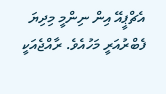އެޗްޕީއޭ އިން ނިންމީ މިދިޔަ ފެބްރުއަރީ މަހުއެވެ. ރާއްޖެއަކީ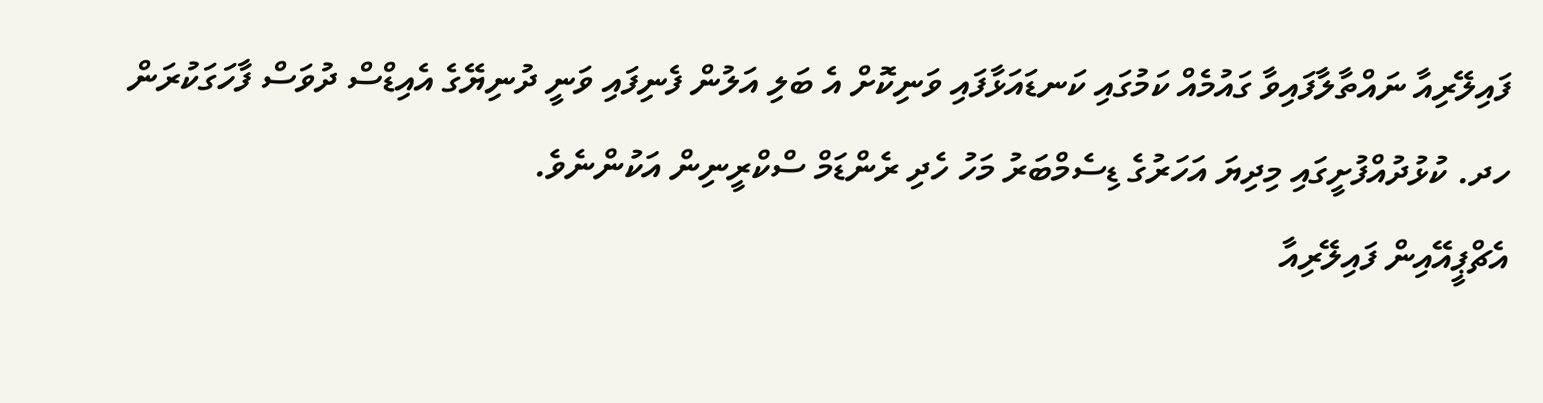ފައިލޭރިއާ ނައްތާލާފައިވާ ގައުމެއް ކަމުގައި ކަނޑައަޅާފައި ވަނިކޮށް އެ ބަލި އަލުން ފެނިފައި ވަނީ ދުނިޔޭގެ އެއިޑްސް ދުވަސް ފާހަގަކުރަން ހދ. ކުޅުދުއްފުށީގައި މިދިޔަ އަހަރުގެ ޑިސެމްބަރު މަހު ހެދި ރެންޑަމް ސްކްރީނިން އަކުންނެވެ.
އެޗްޕީއޭއިން ފައިލޭރިއާ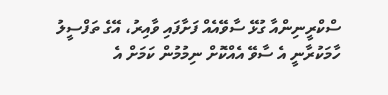ސްކްރީނިންއާ ގުޅޭ ސާވޭއެއް ފަށާފައި ވާއިރު، އޭގެ ތަފްސީލު ހާމަކުރާނީ އެ ސާވޭ އެއްކޮށް ނިމުމުން ކަމަށް އެ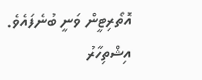އޮތޯރިޓީން ވަނީ ބުނެފައެވެ.
އިޝްތިހާރު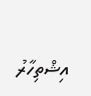އިޝްތިހާރު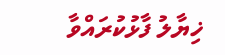ޚިޔާލު ފާޅުކުރައްވާ